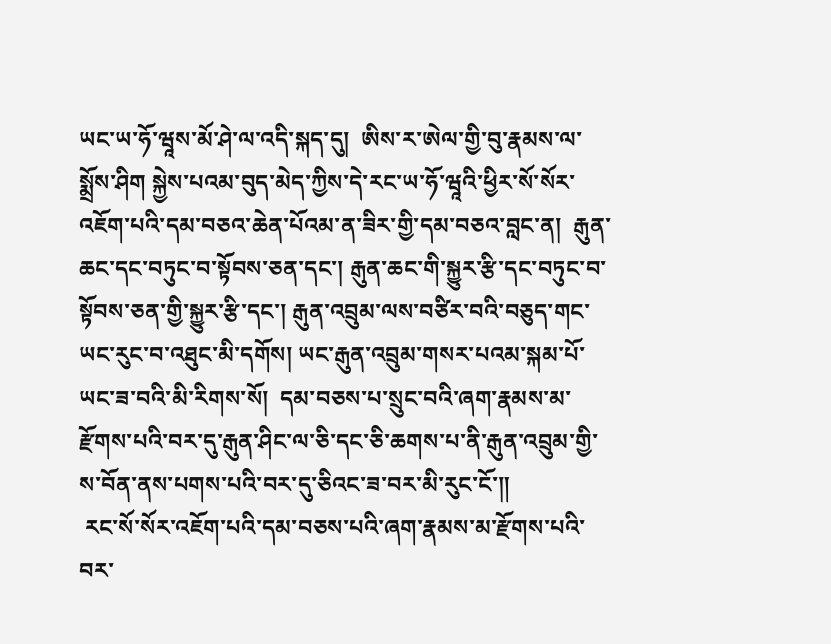ཡང་ཡ་ཧོ་ཝཱས་མོ་ཤེ་ལ་འདི་སྐད་དུ།  ཨིས་ར་ཨེལ་གྱི་བུ་རྣམས་ལ་སྨྲོས་ཤིག སྐྱེས་པའམ་བུད་མེད་ཀྱིས་དེ་རང་ཡ་ཧོ་ཝཱའི་ཕྱིར་སོ་སོར་འཇོག་པའི་དམ་བཅའ་ཆེན་པོའམ་ན་ཟིར་གྱི་དམ་བཅའ་བླང་ན།  རྒུན་ཆང་དང་བཏུང་བ་སྟོབས་ཅན་དང་། རྒུན་ཆང་གི་སྐྱུར་རྩི་དང་བཏུང་བ་སྟོབས་ཅན་གྱི་སྐྱུར་རྩི་དང་། རྒུན་འབྲུམ་ལས་བཙིར་བའི་བཅུད་གང་ཡང་རུང་བ་འཐུང་མི་དགོས། ཡང་རྒུན་འབྲུམ་གསར་པའམ་སྐམ་པོ་ཡང་ཟ་བའི་མི་རིགས་སོ།  དམ་བཅས་པ་སྲུང་བའི་ཞག་རྣམས་མ་རྫོགས་པའི་བར་དུ་རྒུན་ཤིང་ལ་ཅི་དང་ཅི་ཆགས་པ་ནི་རྒུན་འབྲུམ་གྱི་ས་བོན་ནས་པགས་པའི་བར་དུ་ཅིའང་ཟ་བར་མི་རུང་ངོ་༎
 རང་སོ་སོར་འཇོག་པའི་དམ་བཅས་པའི་ཞག་རྣམས་མ་རྫོགས་པའི་བར་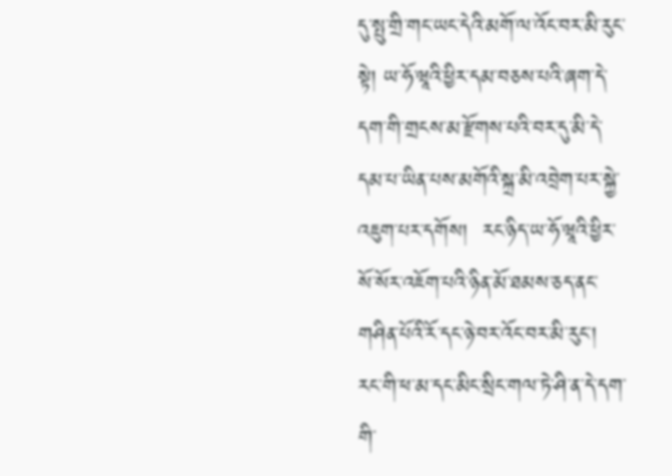དུ་སྤུ་གྲི་གང་ཡང་དེའི་མགོ་ལ་འོང་བར་མི་རུང་སྟེ། ཡ་ཧོ་ཝཱའི་ཕྱིར་དམ་བཅས་པའི་ཞག་དེ་དག་གི་གྲངས་མ་རྫོགས་པའི་བར་དུ་མི་དེ་དམ་པ་ཡིན་པས་མགོའི་སྐྲ་མི་འབྲེག་པར་སྐྱེ་འཇུག་པར་དགོས།  རང་ཉིད་ཡ་ཧོ་ཝཱའི་ཕྱིར་སོ་སོར་འཇོག་པའི་ཉིན་མོ་ཐམས་ཅད་ནང་གཤིན་པོའི་རོ་དང་ཉེ་བར་འོང་བར་མི་རུང་།  རང་གི་ཕ་མ་དང་མིང་སྲིང་གལ་ཏེ་ཤི་ན་དེ་དག་གི་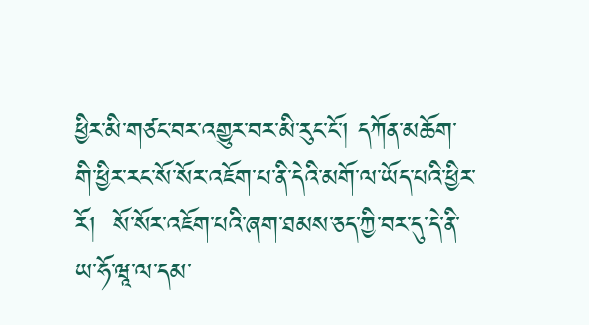ཕྱིར་མི་གཙང་བར་འགྱུར་བར་མི་རུང་ངོ་། དཀོན་མཆོག་གི་ཕྱིར་རང་སོ་སོར་འཇོག་པ་ནི་དེའི་མགོ་ལ་ཡོད་པའི་ཕྱིར་རོ།  སོ་སོར་འཇོག་པའི་ཞག་ཐམས་ཅད་ཀྱི་བར་དུ་དེ་ནི་ཡ་ཧོ་ཝཱ་ལ་དམ་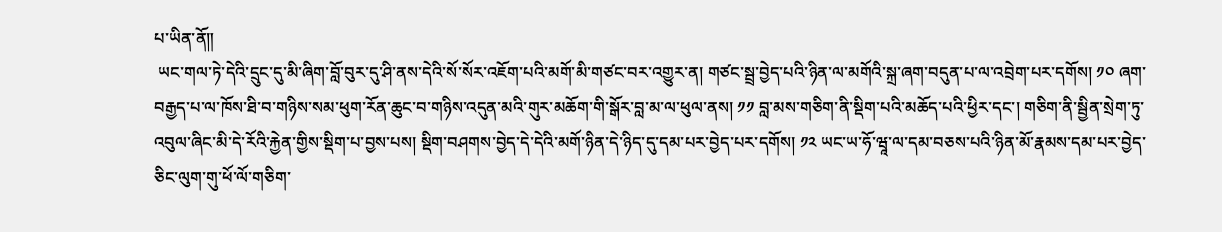པ་ཡིན་ནོ༎
 ཡང་གལ་ཏེ་དེའི་དྲུང་དུ་མི་ཞིག་བློ་བུར་དུ་ཤི་ནས་དེའི་སོ་སོར་འཇོག་པའི་མགོ་མི་གཙང་བར་འགྱུར་ན། གཙང་སྦྲ་བྱེད་པའི་ཉིན་ལ་མགོའི་སྐྲ་ཞག་བདུན་པ་ལ་འབྲེག་པར་དགོས། ༡༠ ཞག་བརྒྱད་པ་ལ་ཁོས་ཐི་བ་གཉིས་སམ་ཕུག་རོན་ཆུང་བ་གཉིས་འདུན་མའི་གུར་མཆོག་གི་སྒོར་བླ་མ་ལ་ཕུལ་ནས། ༡༡ བླ་མས་གཅིག་ནི་སྡིག་པའི་མཆོད་པའི་ཕྱིར་དང་། གཅིག་ནི་སྦྱིན་སྲེག་ཏུ་འབུལ་ཞིང་མི་དེ་རོའི་རྐྱེན་གྱིས་སྡིག་པ་བྱས་པས། སྡིག་བཤགས་བྱེད་དེ་དེའི་མགོ་ཉིན་དེ་ཉིད་དུ་དམ་པར་བྱེད་པར་དགོས། ༡༢ ཡང་ཡ་ཧོ་ཝཱ་ལ་དམ་བཅས་པའི་ཉིན་མོ་རྣམས་དམ་པར་བྱེད་ཅིང་ལུག་གུ་ཕོ་ལོ་གཅིག་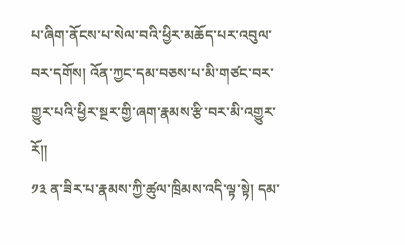པ་ཞིག་ནོངས་པ་སེལ་བའི་ཕྱིར་མཆོད་པར་འབུལ་བར་དགོས། འོན་ཀྱང་དམ་བཅས་པ་མི་གཙང་བར་གྱུར་པའི་ཕྱིར་སྔར་གྱི་ཞག་རྣམས་རྩི་བར་མི་འགྱུར་རོ༎
༡༣ ན་ཟིར་པ་རྣམས་ཀྱི་ཚུལ་ཁྲིམས་འདི་ལྟ་སྟེ། དམ་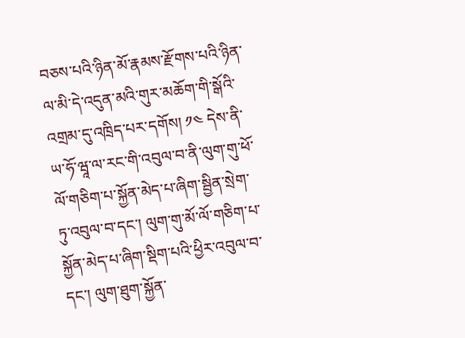བཅས་པའི་ཉིན་མོ་རྣམས་རྫོགས་པའི་ཉིན་ལ་མི་དེ་འདུན་མའི་གུར་མཆོག་གི་སྒོའི་འགྲམ་དུ་འཁྲིད་པར་དགོས། ༡༤ དེས་ནི་ཡ་ཧོ་ཝཱ་ལ་རང་གི་འབུལ་བ་ནི་ལུག་གུ་ཕོ་ལོ་གཅིག་པ་སྐྱོན་མེད་པ་ཞིག་སྦྱིན་སྲེག་ཏུ་འབུལ་བ་དང་། ལུག་གུ་མོ་ལོ་གཅིག་པ་སྐྱོན་མེད་པ་ཞིག་སྡིག་པའི་ཕྱིར་འབུལ་བ་དང་། ལུག་ཐུག་སྐྱོན་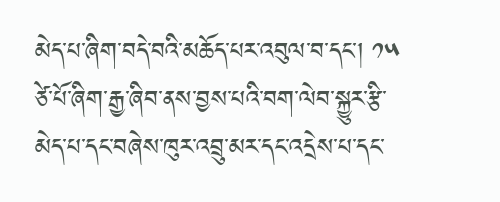མེད་པ་ཞིག་བདེ་བའི་མཆོད་པར་འབུལ་བ་དང་། ༡༥ ཙེ་པོ་ཞིག་རྒྱ་ཞིབ་ནས་བྱས་པའི་བག་ལེབ་སྐྱུར་རྩི་མེད་པ་དང་བཞེས་ཁུར་འབྲུ་མར་དང་འདྲེས་པ་དང་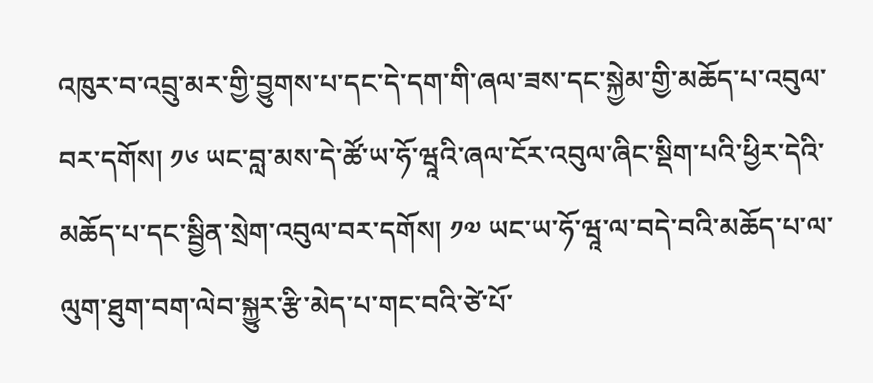འཁུར་བ་འབྲུ་མར་གྱི་བྱུགས་པ་དང་དེ་དག་གི་ཞལ་ཟས་དང་སྐྱེམ་གྱི་མཆོད་པ་འབུལ་བར་དགོས། ༡༦ ཡང་བླ་མས་དེ་ཚོ་ཡ་ཧོ་ཝཱའི་ཞལ་ངོར་འབུལ་ཞིང་སྡིག་པའི་ཕྱིར་དེའི་མཆོད་པ་དང་སྦྱིན་སྲེག་འབུལ་བར་དགོས། ༡༧ ཡང་ཡ་ཧོ་ཝཱ་ལ་བདེ་བའི་མཆོད་པ་ལ་ལུག་ཐུག་བག་ལེབ་སྐྱུར་རྩི་མེད་པ་གང་བའི་ཙེ་པོ་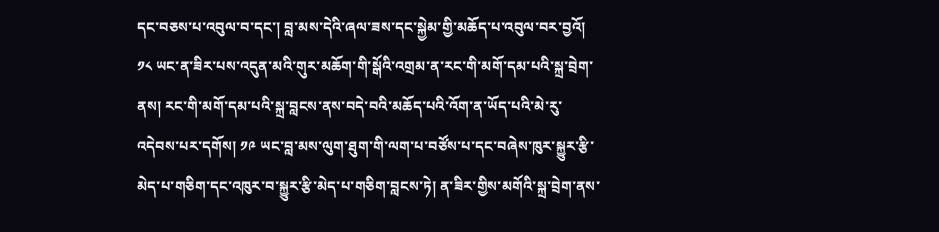དང་བཅས་པ་འབུལ་བ་དང་། བླ་མས་དེའི་ཞལ་ཟས་དང་སྐྱེམ་གྱི་མཆོད་པ་འབུལ་བར་བྱའོ། ༡༨ ཡང་ན་ཟིར་པས་འདུན་མའི་གུར་མཆོག་གི་སྒོའི་འགྲམ་ན་རང་གི་མགོ་དམ་པའི་སྐྲ་བྲེག་ནས། རང་གི་མགོ་དམ་པའི་སྐྲ་བླངས་ནས་བདེ་བའི་མཆོད་པའི་འོག་ན་ཡོད་པའི་མེ་རུ་འདེབས་པར་དགོས། ༡༩ ཡང་བླ་མས་ལུག་ཐུག་གི་ལག་པ་བཙོས་པ་དང་བཞེས་ཁུར་སྐྱུར་རྩི་མེད་པ་གཅིག་དང་འཁུར་བ་སྐྱུར་རྩི་མེད་པ་གཅིག་བླངས་ཏེ། ན་ཟིར་གྱིས་མགོའི་སྐྲ་བྲེག་ནས་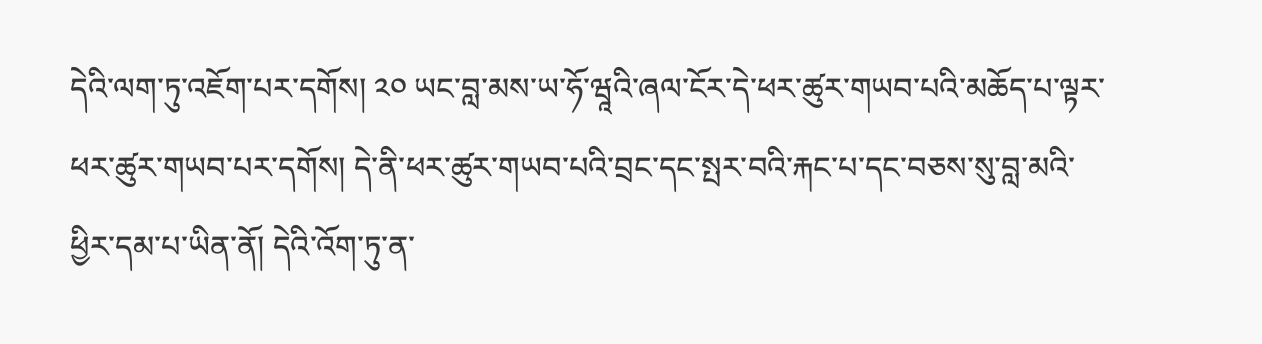དེའི་ལག་ཏུ་འཇོག་པར་དགོས། ༢༠ ཡང་བླ་མས་ཡ་ཧོ་ཝཱའི་ཞལ་ངོར་དེ་ཕར་ཚུར་གཡབ་པའི་མཆོད་པ་ལྟར་ཕར་ཚུར་གཡབ་པར་དགོས། དེ་ནི་ཕར་ཚུར་གཡབ་པའི་བྲང་དང་སྤར་བའི་རྐང་པ་དང་བཅས་སུ་བླ་མའི་ཕྱིར་དམ་པ་ཡིན་ནོ། དེའི་འོག་ཏུ་ན་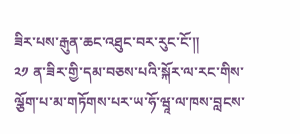ཟིར་པས་རྒུན་ཆང་འཐུང་བར་རུང་ངོ་༎
༢༡ ན་ཟིར་གྱི་དམ་བཅས་པའི་སྐོར་ལ་རང་གིས་ལྕོག་པ་མ་གཏོགས་པར་ཡ་ཧོ་ཝཱ་ལ་ཁས་བླངས་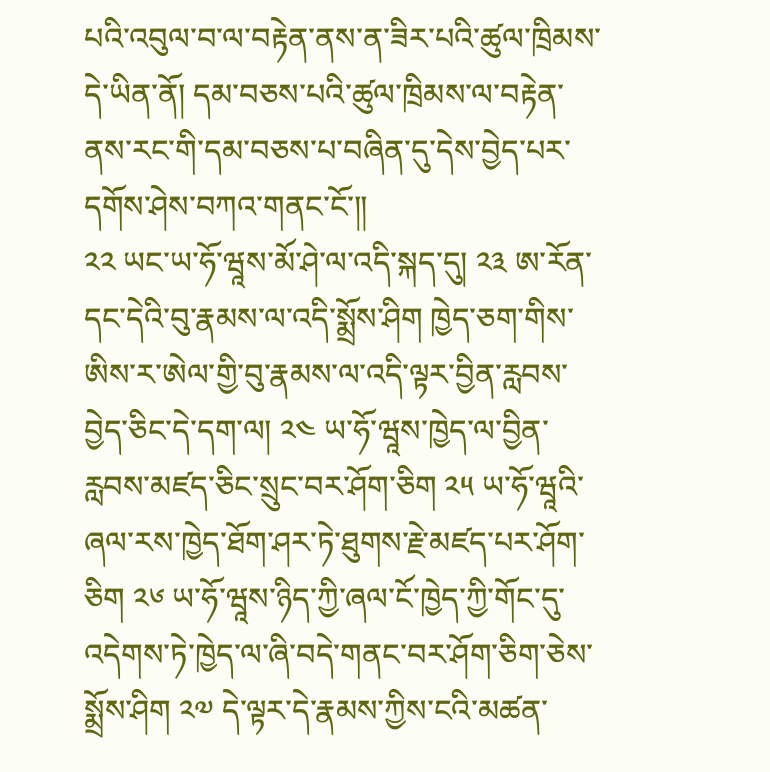པའི་འབུལ་བ་ལ་བརྟེན་ནས་ན་ཟིར་པའི་ཚུལ་ཁྲིམས་དེ་ཡིན་ནོ། དམ་བཅས་པའི་ཚུལ་ཁྲིམས་ལ་བརྟེན་ནས་རང་གི་དམ་བཅས་པ་བཞིན་དུ་དེས་བྱེད་པར་དགོས་ཤེས་བཀའ་གནང་ངོ་༎
༢༢ ཡང་ཡ་ཧོ་ཝཱས་མོ་ཤེ་ལ་འདི་སྐད་དུ། ༢༣ ཨ་རོན་དང་དེའི་བུ་རྣམས་ལ་འདི་སྨྲོས་ཤིག ཁྱེད་ཅག་གིས་ཨིས་ར་ཨེལ་གྱི་བུ་རྣམས་ལ་འདི་ལྟར་བྱིན་རླབས་བྱེད་ཅིང་དེ་དག་ལ། ༢༤ ཡ་ཧོ་ཝཱས་ཁྱེད་ལ་བྱིན་རླབས་མཛད་ཅིང་སྲུང་བར་ཤོག་ཅིག ༢༥ ཡ་ཧོ་ཝཱའི་ཞལ་རས་ཁྱེད་ཐོག་ཤར་ཏེ་ཐུགས་རྗེ་མཛད་པར་ཤོག་ཅིག ༢༦ ཡ་ཧོ་ཝཱས་ཉིད་ཀྱི་ཞལ་ངོ་ཁྱེད་ཀྱི་གོང་དུ་འདེགས་ཏེ་ཁྱེད་ལ་ཞི་བདེ་གནང་བར་ཤོག་ཅིག་ཅེས་སྨྲོས་ཤིག ༢༧ དེ་ལྟར་དེ་རྣམས་ཀྱིས་ངའི་མཚན་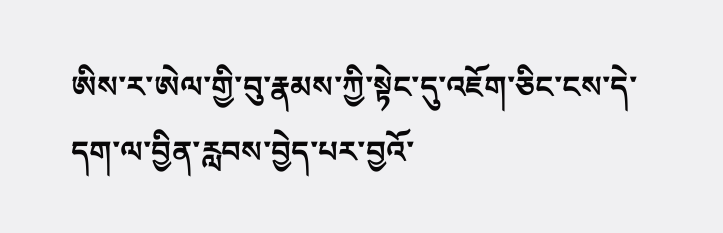ཨིས་ར་ཨེལ་གྱི་བུ་རྣམས་ཀྱི་སྟེང་དུ་འཇོག་ཅིང་ངས་དེ་དག་ལ་བྱིན་རླབས་བྱེད་པར་བྱའོ་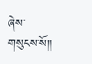ཞེས་གསུངས་སོ༎